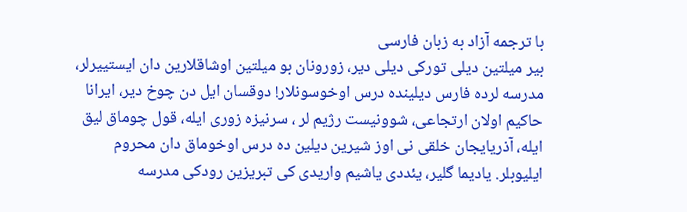با ترجمه آزاد به زبان فارسی
بیر میلتین دیلی تورکی دیلی دیر، زورونان بو میلتین اوشاقلارین دان ایستییرلر، مدرسه لرده فارس دیلینده درس اوخوسونلار! دوقسان ایل دن چوخ دیر، ایرانا حاکیم اولان ارتجاعی، شوونیست رژیم لر ، سرنیزه زوری ایله، قول چوماق لیق ایله، آذریایجان خلقی نی اوز شیرین دیلین ده درس اوخوماق دان محروم ایلیوبلر. یادیما گلیر، یئددی یاشیم واریدی کی تبریزین رودکی مدرسه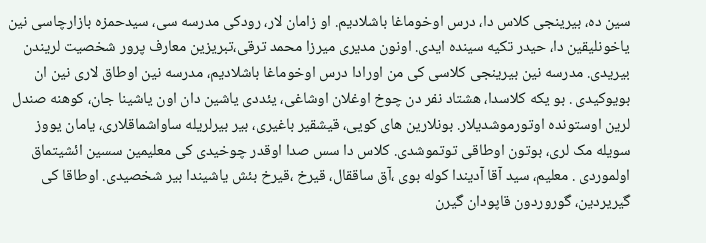سین ده، بیرینجی کلاس دا، درس اوخوماغا باشلادیم. او زامان لار، رودکی مدرسه سی، سیدحمزه بازارچاسی نین یاخونلیقین دا، حیدر تکیه سینده ایدی. اونون مدیری میرزا محمد ترقی،تبریزین معارف پرور شخصیت لریندن بیریدی. مدرسه نین بیرینجی کلاسی کی من اورادا درس اوخوماغا باشلادیم، مدرسه نین اوطاق لاری نین ان بویوکیدی . بو یکه کلاسدا، هشتاد نفر دن چوخ اوغلان اوشاغی، یئددی یاشین دان اون یاشینا جان، کوهنه صندل لرین اوستونده اوتورموشدیلار. بونلارین های کویی، قیشقیر باغیری، بیر بیرلریله ساواشماقلاری، یامان یووز سویله مک لری، بوتون اوطاقی توتموشدی. کلاس دا سس صدا اوقدر چوخیدی کی معلیمین سسین ائشیتماق اولموردی . معلیم، سید آقا آدیندا کوله بوی ،آق ساققال، قیرخ ،قیرخ بئش یاشیندا بیر شخصیدی. اوطاقا کی گیریردین، گوروردون قاپودان گیرن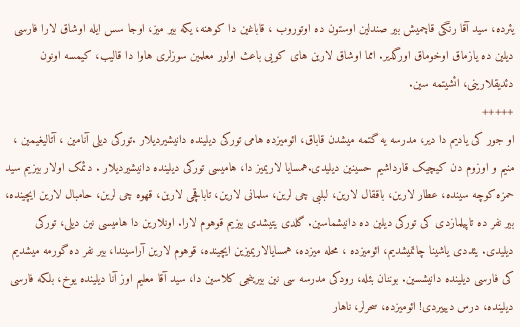یئرده، سید آقا رنگی قاچمیش بیر صندلین اوستون ده اوتوروب ، قاباغین دا کوهنه، یکه بیر میز، اوجا سس ایله اوشاق لارا فارسی دیلین ده یازماق اوخوماق اورگدیر. امما اوشاق لارین های کویی باعث اولور معلمین سوزلری هاوا دا قالیب، کیمسه اونون دئدیقلارینی، ائشیتمه سین.
+++++
او جور کی یادیم دا دیر، مدرسه یه گتمه میشدن قاباق، ائومیزده هامی تورکی دیلینده دانیشیردیلار .تورکی دیلی آنامین ، آتالیغیمین ، منیم و اوزوم دن کیچیک قارداشیم حسینین دیلیدی.همسایا لاریمیز دا، هامیسی تورکی دیلینده دانیشیردیلار . دئمک اولار بیزیم سید حمزه کوچه سینده، عطار لارین، باققال لارین، لبلبی چی لرین، سلمانی لارین، تاباقچی لارین، قهوه چی لرین، حامبال لارین ایچینده، بیر نفر ده تاپیلمازدی کی تورکی دیلین ده دانیشماسین. گلدی یتیشدی بیزیم قوهوم لارا. اونلارین دا هامیسی نین دیلی، تورکی دیلیدی. یئددی یاشینا چاتمیشدیم، ائومیزده ، محله میزده، همسایالاریمیزین ایچینده، قوهوم لارین آراسیندا، بیر نفر ده گورمه میشدیم کی فارسی دیلینده دانیشسین. بوننان بئله، رودکی مدرسه سی نین بیرینجی کلاسین دا، سید آقا معلیم اوز آنا دیلینده یوخ، بلکه فارسی دیلینده، درس دیییردی! ائومیزده، سحرلر، ناهار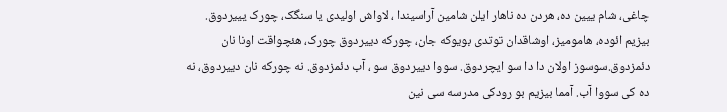چاغی، شام ییین ده، هردن ده ناهار ایلن شامین آراسیندا ، لاواش اولیدی یا سنگک، چورک یییردوق. بیزیم ائوده، هامومیز، اوشاقدان توتدی بویوکه جان، چورکه دییردوق چورک، هئچواقت اونا نان دئمزدوق.سوسوز اولان دا دا سو ایچردوق. سووا دییردوق سو ، آب دئمزدوق. نه چورکه نان دییردوق، نه ده کی سووا آب. آمما بیزیم بو رودکی مدرسه سی نین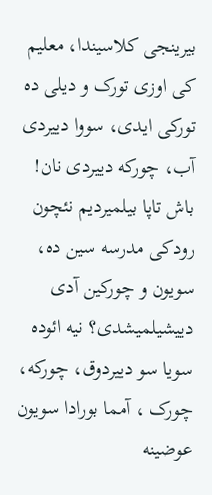بیرینجی کلاسیندا، معلیم کی اوزی تورک و دیلی ده تورکی ایدی، سووا دییردی آب، چورکه دییردی نان! باش تاپا بیلمیردیم نئچون رودکی مدرسه سین ده، سویون و چورکین آدی دییشیلمیشدی؟ نیه ائوده سویا سو دییردوق، چورکه، چورک ، آمما بورادا سویون عوضینه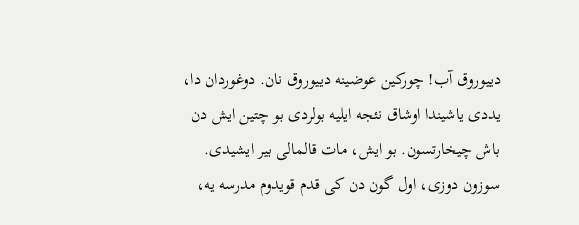دییوروق آب! چورکین عوضینه دییوروق نان. دوغوردان دا، یددی یاشیندا اوشاق نئجه ایلیه بولردی بو چتین ایش دن باش چیخارتسون. بو ایش، مات قالمالی بیر ایشیدی. سوزون دوزی، اول گون دن کی قدم قویدوم مدرسه یه،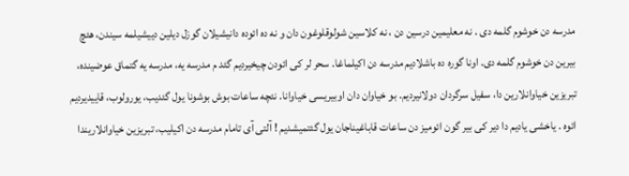مدرسه دن خوشوم گلمه دی . نه معلیمین درسین دن ، نه کلاسین شولوقلوغون دان و نه ده ائوده دانیشیلان گوزل دیلین دییشیلمه سیندن، هئچ بیرین دن خوشوم گلمه دی. اونا گوره ده باشلادیم مدرسه دن اکیلماغا. سحر لر کی ائودن چیخیردیم گئد م مدرسه یه، مدرسه یه گتماق عوضینده، تبریزین خیاوانلارین دا، سفیل سرگردان دولانیردیم. بو خیاوان دان اوبیریسی خیاوانا. نئچه ساعات بوش بوشونا یول گئدیب، یورولوب، قاییدیردیم ائوه . یاخشی یادیم دا دیر کی بیر گون ائومیز دن ساعات قاباغیناجان یول گئتمیشدیم ! آلتی آی تامام مدرسه دن اکیلیب، تبریزین خیاوانلاریندا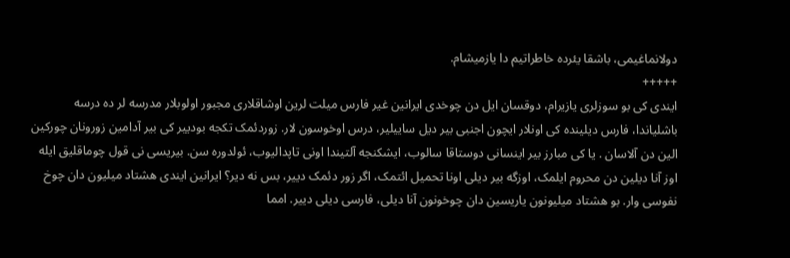دولانماغیمی، باشقا یئرده خاطراتیم دا یازمیشام.
+++++
ایندی کی بو سوزلری یازیرام، دوقسان ایل دن چوخدی ایرانین غیر فارس میلت لرین اوشاقلاری مجبور اولوبلار مدرسه لر ده درسه باشلیاندا، فارس دیلینده کی اونلار ایچون اجنبی بیر دیل ساییلیر، درس اوخوسون لار. زوردئمک تکجه بودییر کی بیر آدامین زورونان چورکین الین دن آلاسان . یا کی مبارز بیر اینسانی دوستاقا سالوب، ایشکنجه آلتیندا اونی تاپدالیوب، ئولدوره سن. بیریسی نی قول چوماقلیق ایله اوز آنا دیلین دن محروم ایلمک، اوزگه بیر دیلی اونا تحمیل ائتمک، اگر زور دئمک دییر، بس نه دیر؟ ایرانین ایندی هشتاد میلیون دان چوخ نفوسی وار. بو هشتاد میلیونون یاریسین دان چوخونون آنا دیلی، فارسی دیلی دییر. امما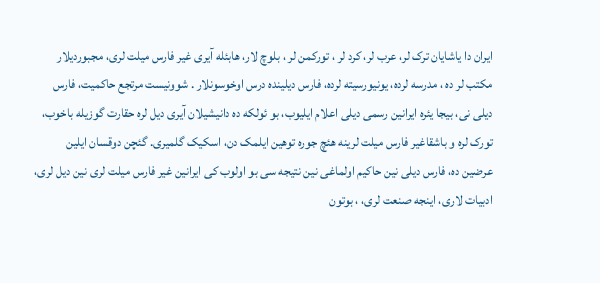ایران دا یاشایان ترک لر، عرب لر، کرد لر ، تورکمن لر ، بلوچ لار، هابئله آیری غیر فارس میلت لری، مجبوردیلار مکتب لر ده ، مدرسه لرده، یونیورسیته لرده، فارس دیلینده درس اوخوسونلار . شوونیست مرتجع حاکمیت، فارس دیلی نی، بیجا یئره ایرانین رسمی دیلی اعلام ایلیوب، بو ئولکه ده دانیشیلان آیری دیل لره حقارت گوزیله باخوب، تورک لره و باشقاغیر فارس میلت لرینه هئچ جوره توهین ایلمک دن، اسکیک گلمیری. گئچن دوقسان ایلین عرضین ده، فارس دیلی نین حاکیم اولماغی نین نتیجه سی بو اولوب کی ایرانین غیر فارس میلت لری نین دیل لری، ادبیات لاری، اینجه صنعت لری، ، بوتون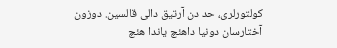کولتورلری، حد دن آرتیق دالی قالسین. دوزون آختارسان دونیا داهئچ یاندا هئچ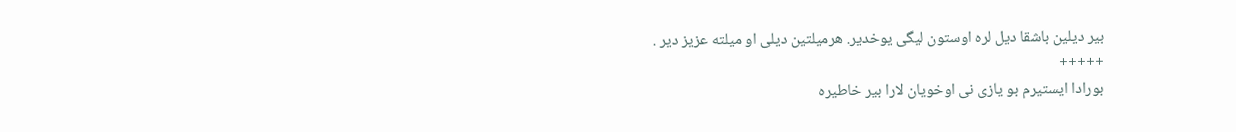بیر دیلین باشقا دیل لره اوستون لیگی یوخدیر. هرمیلتین دیلی او میلته عزیز دیر .
+++++
بورادا ایستیرم بو یازی نی اوخویان لارا بیر خاطیره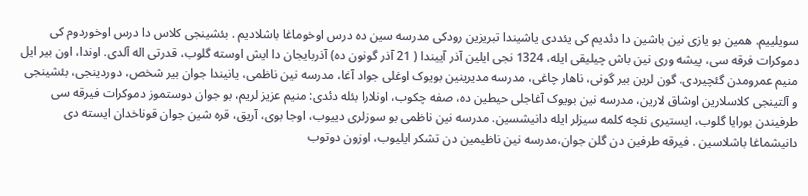سویلییم. همین بو یازی نین باشین دا دئدیم کی یئددی یاشیندا تبریزین رودکی مدرسه سین ده درس اوخوماغا باشلادیم . بئشینجی کلاس دا درس اوخوردوم کی دموکرات فرقه سی، پیشه وری نین باش چیلیقی ایله، 1324 نجی ایلین آذر آییندا ( 21 آذر گونون ده) آذربایجان دا ایش اوسته گلوب، قدرتی اله آلدی. اوندا، اون بیر ایل منیم عمرومدن گئچیردی. گون لرین بیر گونی، ناهار چاغی، مدرسه مدیرینین بویوک اوغلی جواد آغا، مدرسه نین ناظمی، یانیندا جوان بیر شخص، دوردینجی، بئشینجی و آلتینجی کلاسلارین اوشاق لارین، مدرسه نین بویوک آغاجلی حیطین ده، صفه چکوب، اونلارا بئله دئدی: منیم عزیز لریم، بو جوان دوستموز دموکرات فیرقه سی طرفیندن بورایا گلوب، ایستیری نئچه کلمه سیزلر ایله دانیشسین. مدرسه نین ناظمی بو سوزلری دییوب، اوجا بوی، آریق، قره شین جوان قوناخدان ایسته دی دانیشماغا باشلاسین . فیرقه طرفین دن گلن جوان،مدرسه نین ناظیمین دن تشکر ایلیوب، اوزون دوتوب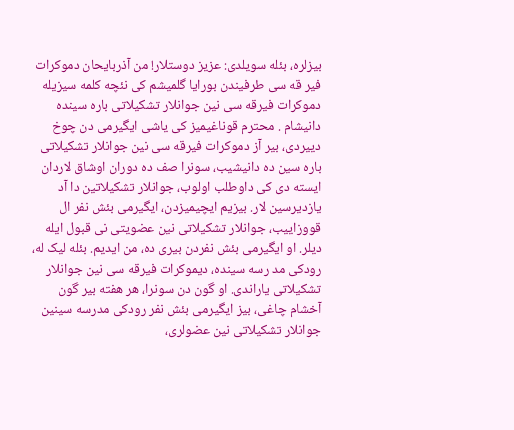بیزلره، بئله سویلدی: عزیز دوستلار! من آذربایحان دموکرات فیر قه سی طرفیندن بورایا گلمیشم کی نئچه کلمه سیزیله دموکرات فیرقه سی نین جوانلار تشکیلاتی باره سینده دانیشام . محترم قوناغیمیز کی یاشی ایگیرمی دن چوخ دییردی، بیر آز دموکرات فیرقه سی نین جوانلار تشکیلاتی باره سین ده دانیشیب، سونرا صف ده دوران اوشاق لاردان ایسته دی کی داوطلب اولوب، جوانلار تشکیلاتین دا آد یازدیرسین لار. بیزیم ایچیمیزدن، ایگیرمی بئش نفر ال قووزاییب، جوانلار تشکیلاتی نین عضویتی نی قبول ایله دیلر. او ایگیرمی بئش نفردن بیری ده، من ایدیم. بئله لیک له، رودکی مد رسه سینده، دیموکرات فیرقه سی نین جوانلار تشکیلاتی یاراندی. او گون دن سونرا، هر هفته بیر گون آخشام چاغی، بیز ایگیرمی بئش نفر رودکی مدرسه سینین جوانلار تشکیلاتی نین عضولری،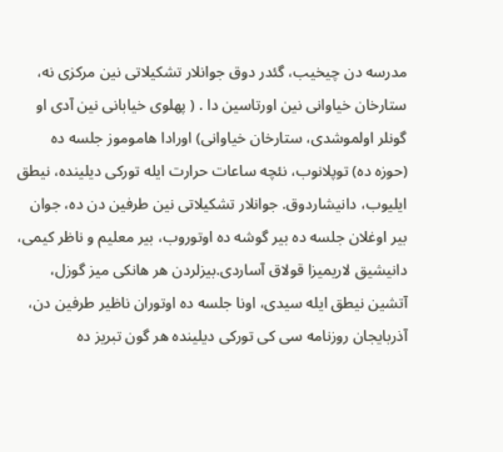مدرسه دن چیخیب، گئدر دوق جوانلار تشکیلاتی نین مرکزی نه، ستارخان خیاوانی نین اورتاسین دا . ( پهلوی خیابانی نین آدی او گونلر اولموشدی، ستارخان خیاوانی) اورادا هاموموز جلسه ده (حوزه ده) توپلانوب، نئچه ساعات حرارت ایله تورکی دیلینده، نیطق ایلیوب، دانیشاردوق. جوانلار تشکیلاتی نین طرفین دن ده، جوان بیر اوغلان جلسه ده بیر گوشه ده اوتوروب، بیر معلیم و ناظر کیمی، دانیشیق لاریمیزا قولاق آساردی.بیزلردن هر هانکی میز گوزل، آتشین نیطق ایله سیدی، اونا جلسه ده اوتوران ناظیر طرفین دن، آذربایجان روزنامه سی کی تورکی دیلینده هر گون تبریز ده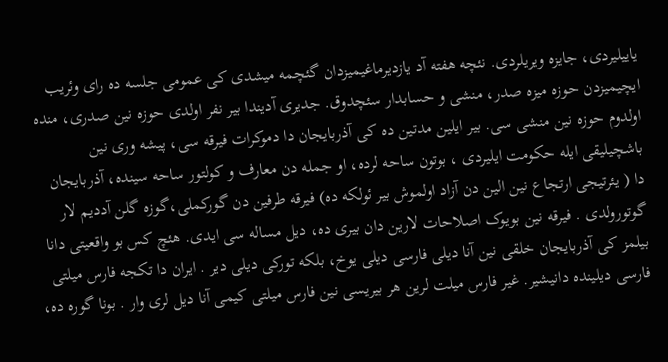یاییلیردی، جایزه ویریلردی. نئچه هفته آد یازدیرماغیمیزدان گئچمه میشدی کی عمومی جلسه ده رای وئریب ایچیمیزدن حوزه میزه صدر، منشی و حسابدار سئچدوق. جدیری آدیندا بیر نفر اولدی حوزه نین صدری، منده اولدوم حوزه نین منشی سی. بیر ایلین مدتین ده کی آذربایجان دا دموکرات فیرقه سی، پیشه وری نین باشچیلیقی ایله حکومت ایلیردی ، بوتون ساحه لرده، او جمله دن معارف و کولتور ساحه سینده، آذربایجان دا ( یئرتیجی ارتجاع نین الین دن آزاد اولموش بیر ئولکه ده) فیرقه طرفین دن گورکملی،گوزه گلن آددیم لار گوتورولدی . فیرقه نین بویوک اصلاحات لارین دان بیری ده، دیل مساله سی ایدی. هئچ کس بو واقعیتی دانا بیلمز کی آذربایجان خلقی نین آنا دیلی فارسی دیلی یوخ، بلکه تورکی دیلی دیر . ایران دا تکجه فارس میلتی فارسی دیلینده دانیشیر. غیر فارس میلت لرین هر بیریسی نین فارس میلتی کیمی آنا دیل لری وار . بونا گوره ده،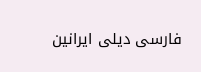فارسی دیلی ایرانین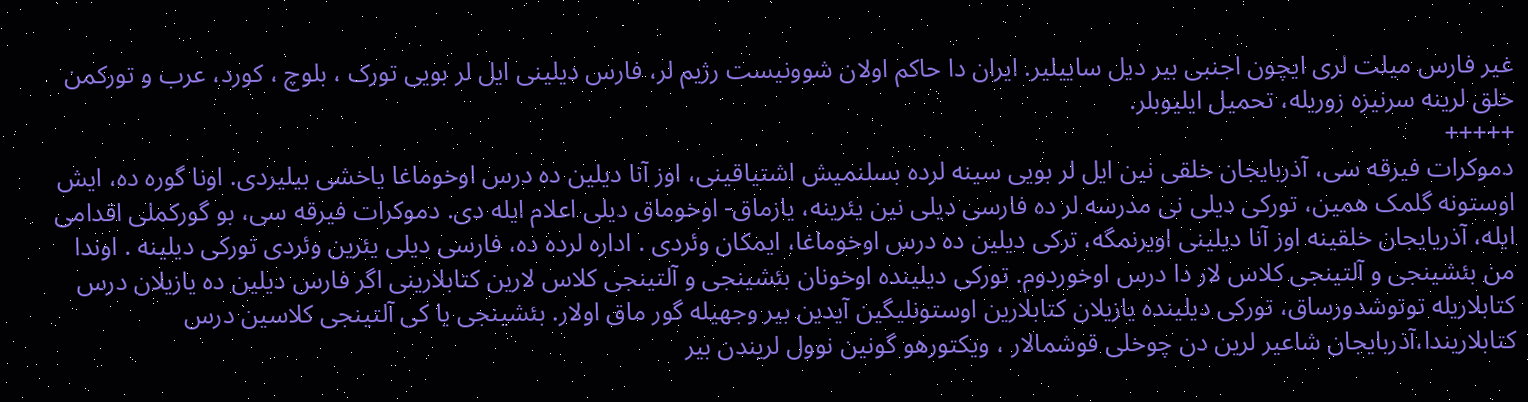غیر فارس میلت لری ایچون اجنبی بیر دیل ساییلیر. ایران دا حاکم اولان شوونیست رژیم لر، فارس دیلینی ایل لر بویی تورک ، بلوچ ، کورد، عرب و تورکمن خلق لرینه سرنیزه زوریله، تحمیل ایلیوبلر.
+++++
دموکرات فیرقه سی، آذربایجان خلقی نین ایل لر بویی سینه لرده بسلنمیش اشتیاقینی، اوز آنا دیلین ده درس اوخوماغا یاخشی بیلیردی. اونا گوره ده، ایش اوستونه گلمک همین، تورکی دیلی نی مدرسه لر ده فارسی دیلی نین یئرینه، یازماق- اوخوماق دیلی اعلام ایله دی. دموکرات فیرقه سی، بو گورکملی اقدامی ایله، آذریایجان خلقینه اوز آنا دیلینی اویرنمگه، ترکی دیلین ده درس اوخوماغا، ایمکان وئردی . اداره لرده ده، فارسی دیلی یئرین وئردی تورکی دیلینه . اوندا من بئشینجی و آلتینجی کلاس لار دا درس اوخوردوم. تورکی دیلینده اوخونان بئشینجی و آلتینجی کلاس لارین کتابلارینی اگر فارس دیلین ده یازیلان درس کتابلاریله توتوشدورساق، تورکی دیلینده یازیلان کتابلارین اوستونلیگین آیدین بیر وجهیله گور ماق اولار. بئشینجی یا کی آلتینجی کلاسین درس کتابلاریندا،آذربایجان شاعیر لرین دن چوخلی قوشمالار ، ویکتورهو گونین نوول لریندن بیر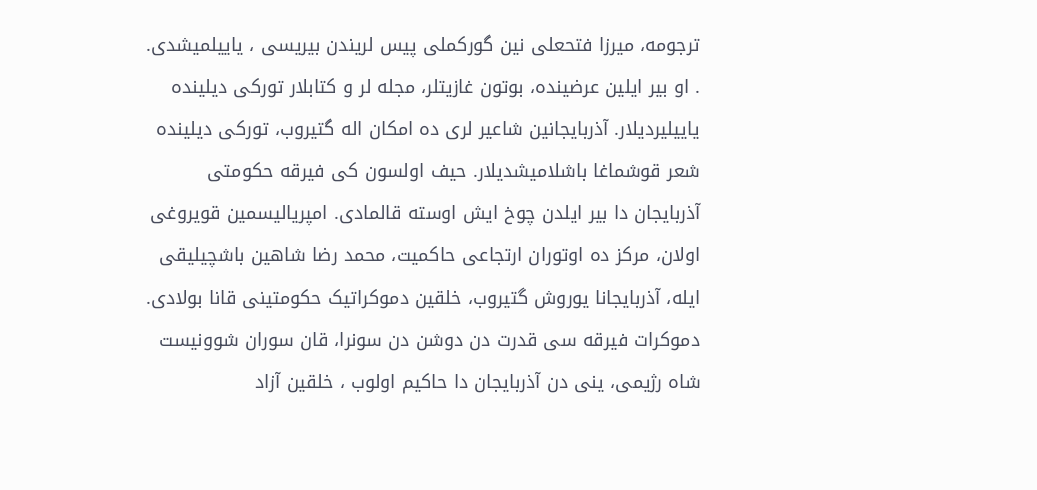ترجومه، میرزا فتحعلی نین گورکملی پیس لریندن بیریسی ، یاییلمیشدی. . او بیر ایلین عرضینده، بوتون غازیتلر، مجله لر و کتابلار تورکی دیلینده یاییلیردیلار. آذربایجانین شاعیر لری ده امکان اله گتیروب، تورکی دیلینده شعر قوشماغا باشلامیشدیلار. حیف اولسون کی فیرقه حکومتی آذربایجان دا بیر ایلدن چوخ ایش اوسته قالمادی. امپریالیسمین قویروغی اولان، مرکز ده اوتوران ارتجاعی حاکمیت، محمد رضا شاهین باشچیلیقی ایله، آذربایجانا یوروش گتیروب، خلقین دموکراتیک حکومتینی قانا بولادی. دموکرات فیرقه سی قدرت دن دوشن دن سونرا، قان سوران شوونیست شاه رژیمی، ینی دن آذربایجان دا حاکیم اولوب ، خلقین آزاد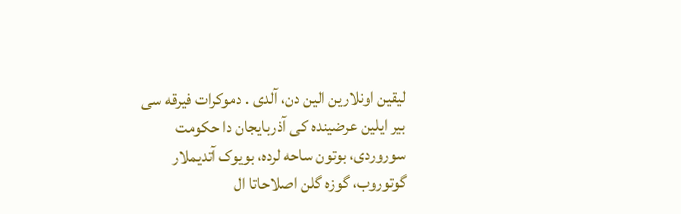لیقین اونلارین الین دن، آلدی . دموکرات فیرقه سی بیر ایلین عرضینده کی آذربایجان دا حکومت سوروردی، بوتون ساحه لرده، بویوک آتدیملار گوتوروب، گوزه گلن اصلاحاتا ال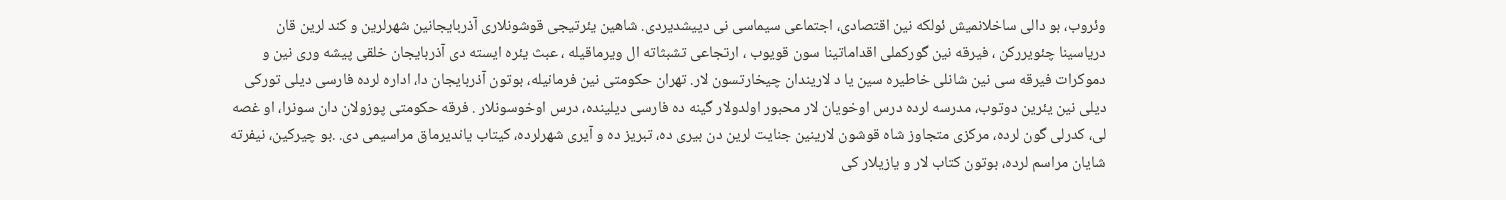وئروب، بو دالی ساخلانمیش ئولکه نین اقتصادی، اجتماعی سیماسی نی دییشدیردی. شاهین یئرتیجی قوشونلاری آذربایجانین شهرلرین و کند لرین قان دریاسینا چئویررکن ، فیرقه نین گورکملی اقداماتینا سون قویوب ، ارتجاعی تشبثاته ال ویرماقیله ، عبث یئره ایسته دی آذربایجان خلقی پیشه وری نین و دموکرات فیرقه سی نین شانلی خاطیره سین یا د لاریندان چیخارتسون لار. تهران حکومتی نین فرمانیله، بوتون آذربایجان دا، اداره لرده فارسی دیلی تورکی دیلی نین یئرین دوتوب، مدرسه لرده درس اوخویان لار محبور اولدولار گینه ده فارسی دیلینده، درس اوخوسونلار . فرقه حکومتی پوزولان دان سونرا، او غصه لی، کدرلی گون لرده، مرکزی متجاوز شاه قوشون لارینین جنایت لرین دن بیری ده، تبریز ده و آیری شهرلرده، کیتاب یاندیرماق مراسیمی دی. .بو چیرکین، نیفرته شایان مراسم لرده، بوتون کتاب لار و یازیلار کی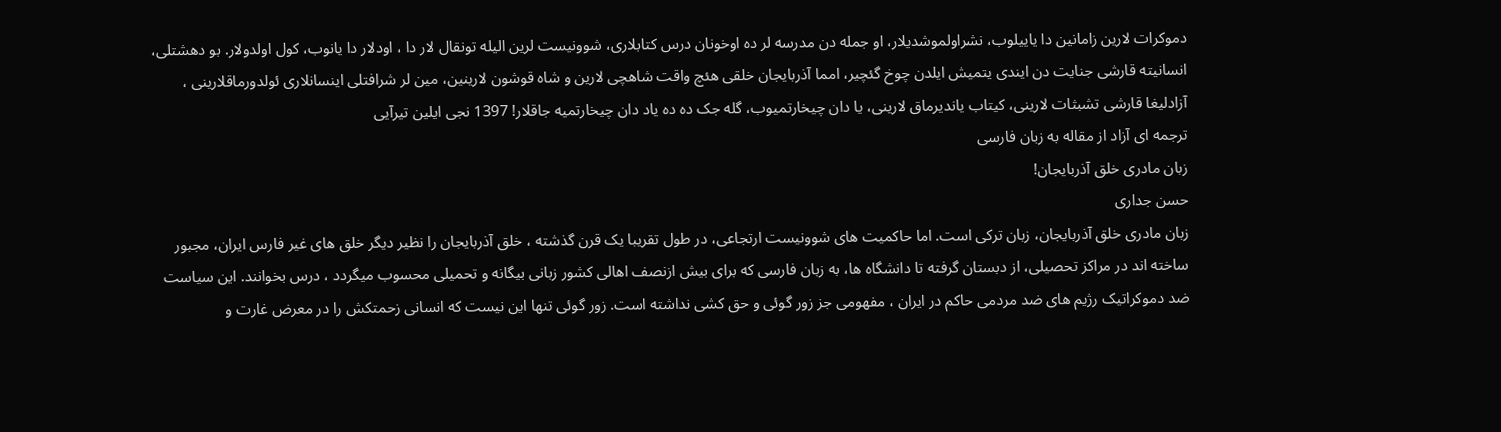دموکرات لارین زامانین دا یاییلوب، نشراولموشدیلار، او جمله دن مدرسه لر ده اوخونان درس کتابلاری، شوونیست لرین الیله تونقال لار دا ، اودلار دا یانوب، کول اولدولار. بو دهشتلی، انسانیته قارشی جنایت دن ایندی یتمیش ایلدن چوخ گئچیر، امما آذربایجان خلقی هئچ واقت شاهچی لارین و شاه قوشون لارینین، مین لر شرافتلی اینسانلاری ئولدورماقلارینی ، آزادلیغا قارشی تشبثات لارینی، کیتاب یاندیرماق لارینی، یا دان چیخارتمیوب، گله جک ده ده یاد دان چیخارتمیه جاقلار! 1397 نجی ایلین تیرآیی
ترجمه ای آزاد از مقاله به زبان فارسی
زبان مادری خلق آذربایجان!
حسن جداری
زبان مادری خلق آذربایجان، زبان ترکی است. اما حاکمیت های شوونیست ارتجاعی، در طول تقریبا یک قرن گذشته ، خلق آذربایجان را نظیر دیگر خلق های غیر فارس ایران، مجبور ساخته اند در مراکز تحصیلی، از دبستان گرفته تا دانشگاه ها، به زبان فارسی که برای بیش ازنصف اهالی کشور زبانی بیگانه و تحمیلی محسوب میگردد ، درس بخوانند. این سیاست ضد دموکراتیک رژیم های ضد مردمی حاکم در ایران ، مفهومی جز زور گوئی و حق کشی نداشته است. زور گوئی تنها این نیست که انسانی زحمتکش را در معرض غارت و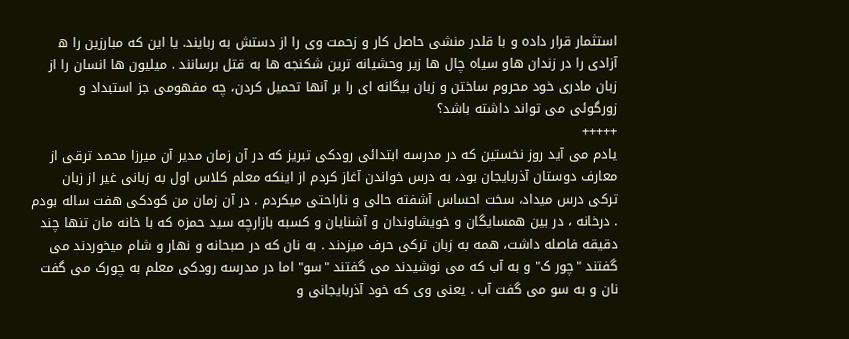استثمار قرار داده و با قلدر منشی حاصل کار و زحمت وی را از دستش به ربایند. یا این که مبارزین را ه آزادی را در زندان هاو سیاه چال ها زیر وحشیانه ترین شکنجه ها به قتل برسانند . میلیون ها انسان را از زبان مادری خود محروم ساختن و زبان بیگانه ای را بر آنها تحمیل کردن، چه مفهومی جز استبداد و زورگوئی می تواند داشته باشد؟
+++++
یادم می آید روز نخستین که در مدرسه ابتدائی رودکی تبریز که در آن زمان مدیر آن میرزا محمد ترقی از معارف دوستان آذربایجان بود، به درس خواندن آغاز کردم از اینکه معلم کلاس اول به زبانی غیر از زبان ترکی درس میداد، سخت احساس آشفته حالی و ناراحتی میکردم . در آن زمان من کودکی هفت ساله بودم . درخانه ، در بین همسایگان و خویشاوندان و آشنایان و کسبه بازارچه سید حمزه که با خانه مان تنها چند دقیقه فاصله داشت، همه به زبان ترکی حرف میزدند . به نان که در صبحانه و نهار و شام میخوردند می گفتند "چور ک" و به آب که می نوشیدند می گفتند "سو" اما در مدرسه رودکی معلم به چورک می گفت نان و به سو می گفت آب . یعنی وی که خود آذربایجانی و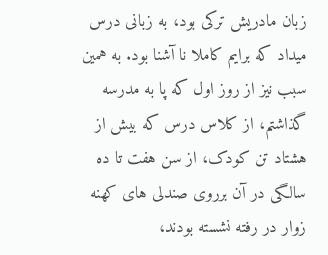زبان مادریش ترکی بود، به زبانی درس میداد که برایم کاملا نا آشنا بود. به همین سبب نیز از روز اول که پا به مدرسه گذاشتم، از کلاس درس که بیش از هشتاد تن کودک، از سن هفت تا ده سالگی در آن برروی صندلی های کهنه زوار در رفته نشسته بودند،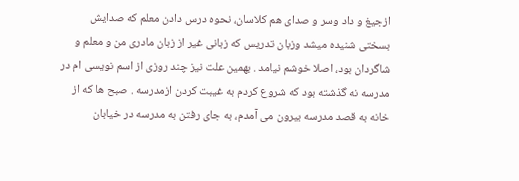ازجیغ و داد وسر و صدای هم کلاسان، نحوه درس دادن معلم که صدایش بسختی شنیده میشد وزبان تدریس که زبانی غیر از زبان مادری من و معلم و شاگردان بود، اصلا خوشم نیامد . بهمین علت نیز چند روزی از اسم نویسی ام در مدرسه نه گذشته بود که شروع کردم به غیبت کردن ازمدرسه . صبح ها که از خانه به قصد مدرسه بیرون می آمدم، به جای رفتن به مدرسه در خیابان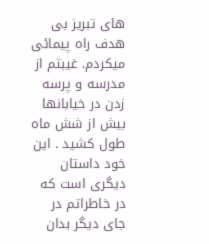های تبریز بی هدف راه پیمائی میکردم. غیبتم از مدرسه و پرسه زدن در خیابانها بیش از شش ماه طول کشید . این خود داستان دیگری است که در خاطراتم در جای دیگر بدان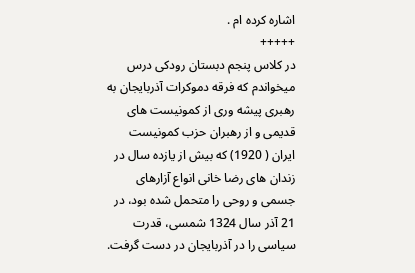اشاره کرده ام .
+++++
در کلاس پنجم دبستان رودکی درس میخواندم که فرقه دموکرات آذربایجان به رهبری پیشه وری از کمونیست های قدیمی و از رهبران حزب کمونیست ایران ( 1920) که بیش از یازده سال در زندان های رضا خانی انواع آزارهای جسمی و روحی را متحمل شده بود، در 21 آذر سال 1324 شمسی، قدرت سیاسی را در آذربایجان در دست گرفت.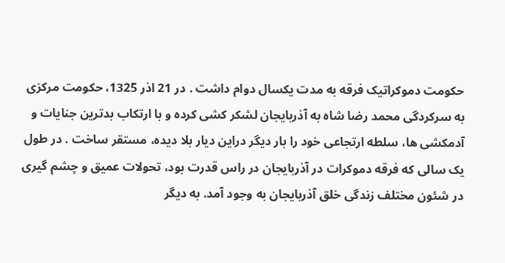حکومت دموکراتیک فرقه به مدت یکسال دوام داشت . در 21 اذر 1325، حکومت مرکزی به سرکردگی محمد رضا شاه به آذربایجان لشکر کشی کرده و با ارتکاب بدترین جنایات و آدمکشی ها، سلطه ارتجاعی خود را بار دیگر دراین دیار بلا دیده، مستقر ساخت . در طول یک سالی که فرقه دموکرات در آذربایجان در راس قدرت بود، تحولات عمیق و چشم گیری در شئون مختلف زندگی خلق آذربایجان به وجود آمد. به دیگر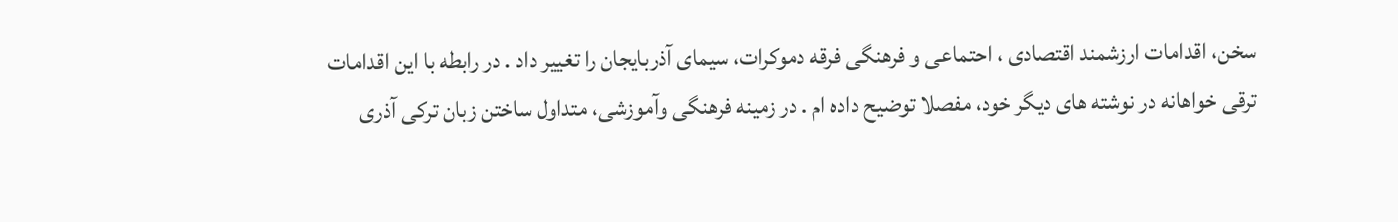سخن، اقدامات ارزشمند اقتصادی ، احتماعی و فرهنگی فرقه دموکرات، سیمای آذربایجان را تغییر داد . در رابطه با این اقدامات ترقی خواهانه در نوشته های دیگر خود، مفصلا توضیح داده ام . در زمینه فرهنگی وآموزشی، متداول ساختن زبان ترکی آذری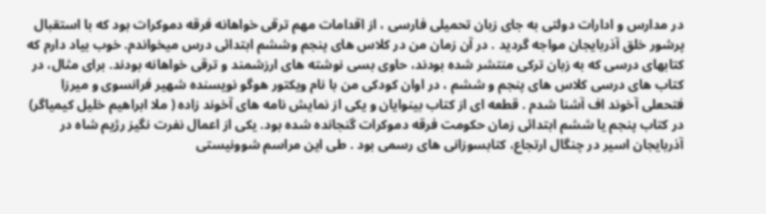در مدارس و ادارات دولتی به جای زبان تحمیلی فارسی ، از اقدامات مهم ترقی خواهانه فرقه دموکرات بود که با استقبال پرشور خلق آذربایجان مواجه گردید . در آن زمان من در کلاس های پنجم وششم ابتدائی درس میخواندم. خوب بیاد دارم که کتابهای درسی که به زبان ترکی منتشر شده بودند، حاوی بسی نوشته های ارزشمند و ترقی خواهانه بودند. برای مثال، در کتاب های درسی کلاس های پنجم و ششم ، در اوان کودکی من با نام ویکتور هوگو نویسنده شهیر فرانسوی و میرزا فتحعلی آخوند اف آشنا شدم . قطعه ای از کتاب بینوایان و یکی از نمایش نامه های آخوند زاده ( ملا ابراهیم خلیل کیمیاگر) در کتاب پنجم یا ششم ابتدائی زمان حکومت فرقه دموکرات گنجانده شده بود. یکی از اعمال نفرت نگیز رژیم شاه در آذربایجان اسیر در چنگال ارتجاع، کتابسوزانی های رسمی بود . طی این مراسم شوونیستی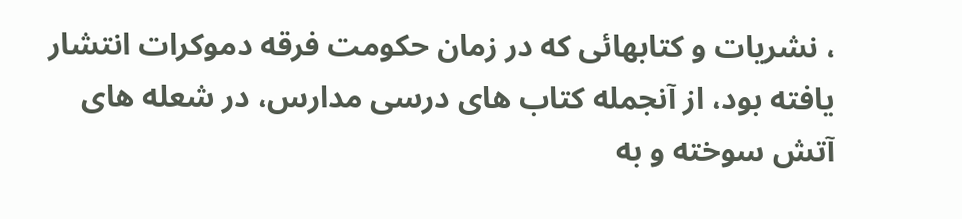، نشریات و کتابهائی که در زمان حکومت فرقه دموکرات انتشار یافته بود، از آنجمله کتاب های درسی مدارس، در شعله های آتش سوخته و به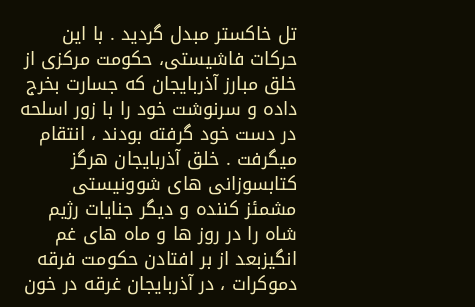تل خاکستر مبدل گردید . با این حرکات فاشیستی، حکومت مرکزی از خلق مبارز آذربایجان که جسارت بخرج داده و سرنوشت خود را با زور اسلحه در دست خود گرفته بودند ، انتقام میگرفت . خلق آذربایجان هرگز کتابسوزانی های شوونیستی مشمئز کننده و دیگر جنایات رژیم شاه را در روز ها و ماه های غم انگیزبعد از بر افتادن حکومت فرقه دموکرات ، در آذربایجان غرقه در خون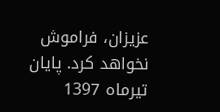عزیزان، فراموش نخواهد کرد. پایان تیرماه 1397